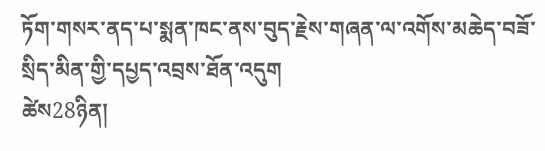ཏོག་གསར་ནད་པ་སྨན་ཁང་ནས་བུད་རྗེས་གཞན་ལ་འགོས་མཆེད་བཟོ་སྲིད་མིན་གྱི་དཔྱད་འབྲས་ཐོན་འདུག
ཚེས28ཉིན།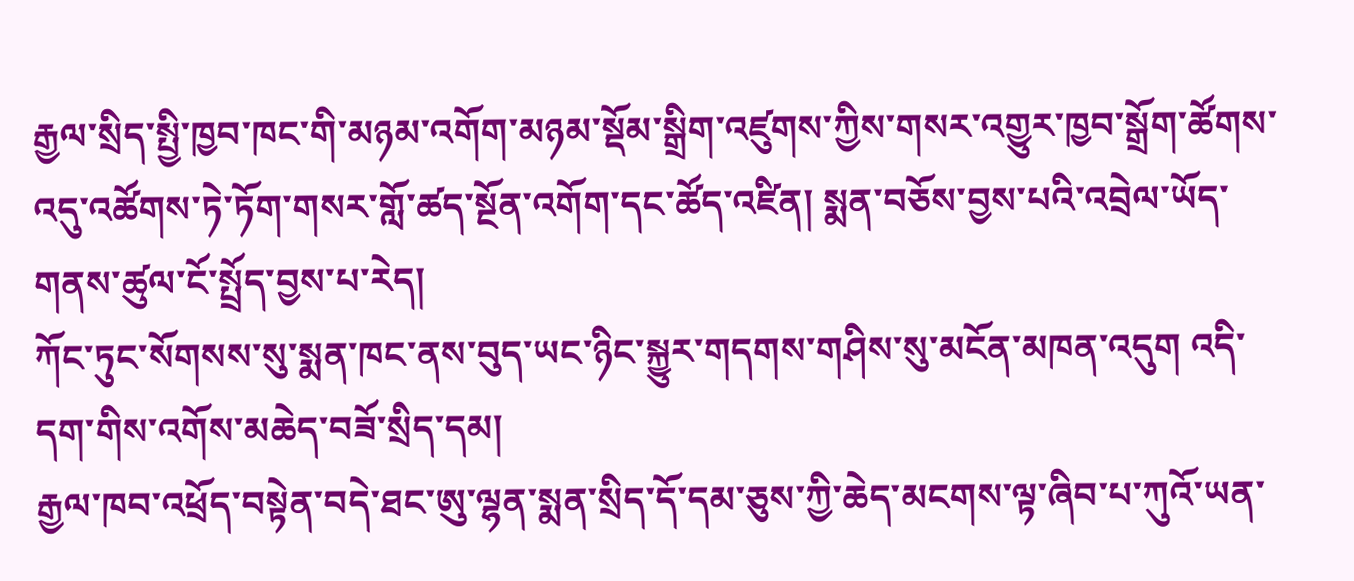རྒྱལ་སྲིད་སྤྱི་ཁྱབ་ཁང་གི་མཉམ་འགོག་མཉམ་སྡོམ་སྒྲིག་འཛུགས་ཀྱིས་གསར་འགྱུར་ཁྱབ་སྒྲོག་ཚོགས་འདུ་འཚོགས་ཏེ་ཏོག་གསར་གློ་ཚད་སྔོན་འགོག་དང་ཚོད་འཛིན། སྨན་བཅོས་བྱས་པའི་འབྲེལ་ཡོད་གནས་ཚུལ་ངོ་སྤྲོད་བྱས་པ་རེད།
ཀོང་ཏུང་སོགསས་སུ་སྨན་ཁང་ནས་བུད་ཡང་ཉིང་སྐྱུར་གདགས་གཤིས་སུ་མངོན་མཁན་འདུག འདི་དག་གིས་འགོས་མཆེད་བཟོ་སྲིད་དམ།
རྒྱལ་ཁབ་འཕྲོད་བསྟེན་བདེ་ཐང་ཨུ་ལྷན་སྨན་སྲིད་དོ་དམ་ཅུས་ཀྱི་ཆེད་མངགས་ལྟ་ཞིབ་པ་ཀུའོ་ཡན་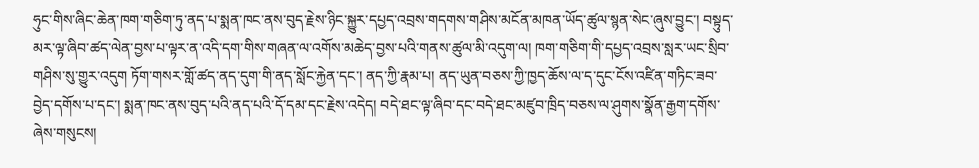ཧུང་གིས་ཞིང་ཆེན་ཁག་གཅིག་ཏུ་ནད་པ་སྨན་ཁང་ནས་བུད་རྗེས་ཉིང་སྐྱུར་དཔྱད་འབྲས་གདགས་གཤིས་མངོན་མཁན་ཡོད་ཚུལ་སྙན་སེང་ཞུས་བྱུང་། བསྟུད་མར་ལྟ་ཞིབ་ཚད་ལེན་བྱས་པ་ལྟར་ན་འདི་དག་གིས་གཞན་ལ་འགོས་མཆེད་བྱས་པའི་གནས་ཚུལ་མི་འདུག་ལ། ཁག་གཅིག་གི་དཔྱད་འབྲས་སླར་ཡང་སྲིབ་གཤིས་སུ་གྱུར་འདུག ཏོག་གསར་གློ་ཚད་ནད་དུག་གི་ནད་སློང་རྐྱེན་དང་། ནད་ཀྱི་རྣམ་པ། ནད་ཡུན་བཅས་ཀྱི་ཁྱད་ཆོས་ལ་ད་དུང་ངོས་འཛིན་གཏིང་ཟབ་བྱེད་དགོས་པ་དང་། སྨན་ཁང་ནས་བུད་པའི་ནད་པའི་དོ་དམ་དང་རྗེས་འདེད། བདེ་ཐང་ལྟ་ཞིབ་དང་བདེ་ཐང་མཛུབ་ཁྲིད་བཅས་ལ་ཤུགས་སྣོན་རྒྱག་དགོས་ཞེས་གསུངས།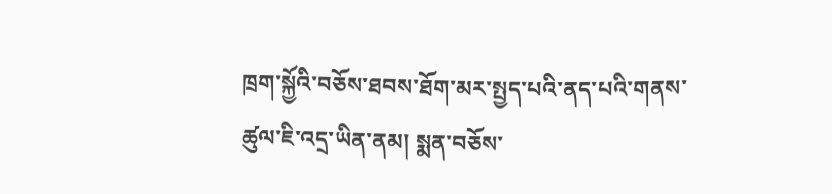ཁྲག་སྐྱོའི་བཅོས་ཐབས་ཐོག་མར་སྤྱད་པའི་ནད་པའི་གནས་ཚུལ་ཇི་འདྲ་ཡིན་ནམ། སྨན་བཅོས་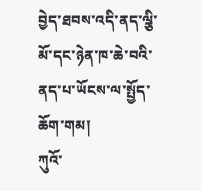བྱེད་ཐབས་འདི་ནད་ལྕི་མོ་དང་ཉེན་ཁ་ཆེ་བའི་ནད་པ་ཡོངས་ལ་སྤྱོད་ཆོག་གམ།
ཀུའོ་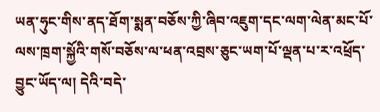ཡན་ཧུང་གིས་ནད་ཐོག་སྨན་བཅོས་ཀྱི་ཞིབ་འཇུག་དང་ལག་ལེན་མང་པོ་ལས་ཁྲག་སྐྱོའི་གསོ་བཅོས་ལ་ཕན་འབྲས་ཅུང་ཡག་པོ་ལྡན་པ་ར་འཕྲོད་བྱུང་ཡོད་ལ། དེའི་བདེ་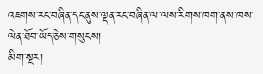འཇགས་རང་བཞིན་དང་ནུས་ལྡན་རང་བཞིན་ལ་ལས་རིགས་ཁག་ནས་ཁས་ལེན་ཐོབ་ཡོད་ཅེས་གསུངས།
མིག་སྔར།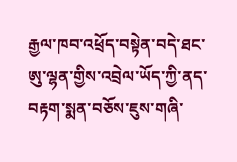རྒྱལ་ཁབ་འཕྲོད་བསྟེན་བདེ་ཐང་ཨུ་ལྷན་གྱིས་འབྲེལ་ཡོད་ཀྱི་ནད་བརྟག་སྨན་བཅོས་ཇུས་གཞི་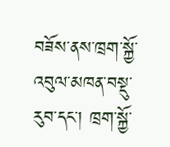བཟོས་ནས་ཁྲག་སྐྱོ་འབུལ་མཁན་བསྡུ་རུབ་དང་། ཁྲག་སྐྱོ་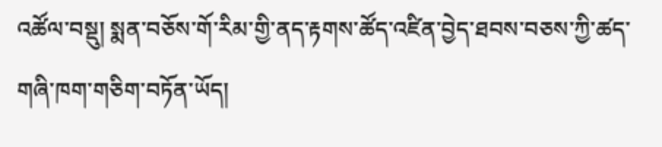འཚོལ་བསྡུ། སྨན་བཅོས་གོ་རིམ་གྱི་ནད་རྟགས་ཚོད་འཛིན་བྱེད་ཐབས་བཅས་ཀྱི་ཚད་གཞི་ཁག་གཅིག་བཏོན་ཡོད།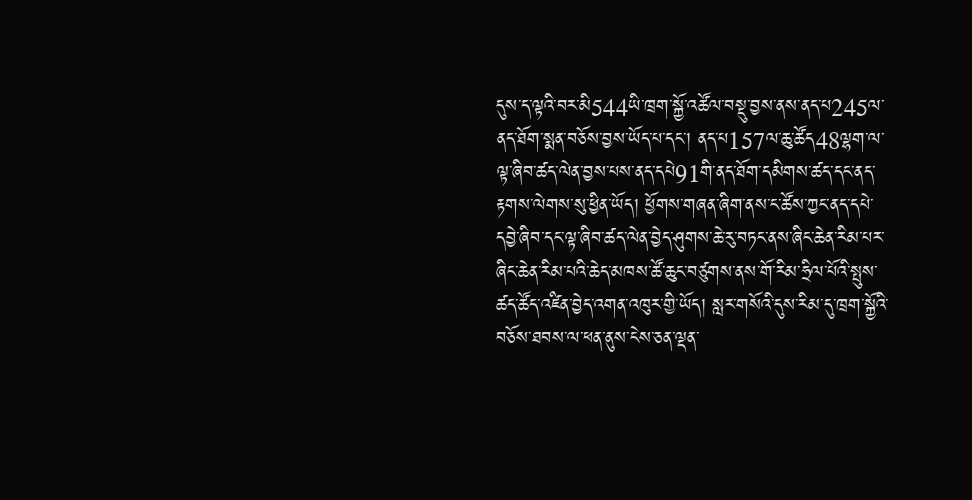དུས་ད་ལྟའི་བར་མི544ཡི་ཁྲག་སྐྱོ་འཚོལ་བསྡུ་བྱས་ནས་ནད་པ245ལ་ནད་ཐོག་སྨན་བཅོས་བྱས་ཡོད་པ་དང་། ནད་པ157ལ་ཆུ་ཚོད48ལྷག་ལ་ལྟ་ཞིབ་ཚད་ལེན་བྱས་པས་ནད་དཔེ91གི་ནད་ཐོག་དམིགས་ཚད་དང་ནད་རྟགས་ལེགས་སུ་ཕྱིན་ཡོད། ཕྱོགས་གཞན་ཞིག་ནས་ང་ཚོས་ཀྱང་ནད་དཔེ་དབྱེ་ཞིབ་དང་ལྟ་ཞིབ་ཚད་ལེན་བྱེད་ཤུགས་ཆེ་རུ་བཏང་ནས་ཞིང་ཆེན་རིམ་པར་ཞིང་ཆེན་རིམ་པའི་ཆེད་མཁས་ཚོ་ཆུང་བཙུགས་ནས་གོ་རིམ་ཧྲིལ་པོའི་སྤུས་ཚད་ཚོད་འཛིན་བྱེད་འགན་འཁུར་གྱི་ཡོད། སླར་གསོའི་དུས་རིམ་དུ་ཁྲག་སྐྱོའི་བཅོས་ཐབས་ལ་ཕན་ནུས་ངེས་ཅན་ལྡན་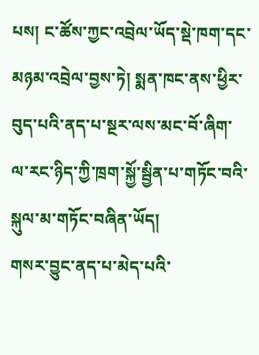པས། ང་ཚོས་ཀྱང་འབྲེལ་ཡོད་སྡེ་ཁག་དང་མཉམ་འབྲེལ་བྱས་ཏེ། སྨན་ཁང་ནས་ཕྱིར་བུད་པའི་ནད་པ་སྔར་ལས་མང་བོ་ཞིག་ལ་རང་ཉིད་ཀྱི་ཁྲག་སྐྱོ་སྦྱིན་པ་གཏོང་བའི་སྐུལ་མ་གཏོང་བཞིན་ཡོད།
གསར་བྱུང་ནད་པ་མེད་པའི་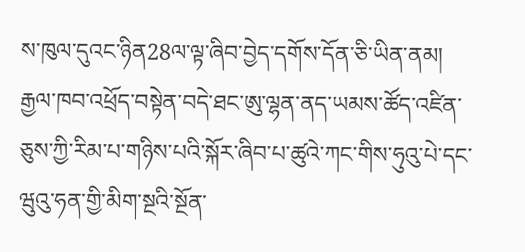ས་ཁུལ་དུའང་ཉིན28ལ་ལྟ་ཞིབ་བྱེད་དགོས་དོན་ཅི་ཡིན་ནམ།
རྒྱལ་ཁབ་འཕྲོད་བསྟེན་བདེ་ཐང་ཨུ་ལྷན་ནད་ཡམས་ཚོད་འཛིན་ཅུས་ཀྱི་རིམ་པ་གཉིས་པའི་སྐོར་ཞིབ་པ་ཚུའེ་ཀང་གིས་ཧུའུ་པེ་དང་ཝུའུ་ཧན་གྱི་མིག་སྔའི་སྔོན་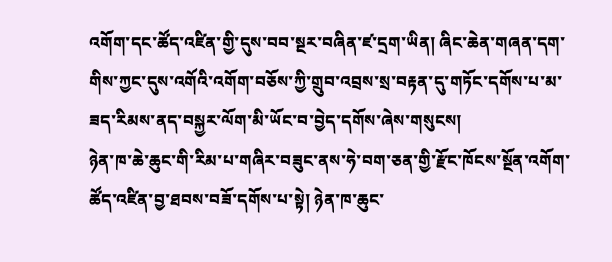འགོག་དང་ཚོད་འཛིན་གྱི་དུས་བབ་སྔར་བཞིན་ཛ་དྲག་ཡིན། ཞིང་ཆེན་གཞན་དག་གིས་ཀྱང་དུས་འགོའི་འགོག་བཅོས་ཀྱི་གྲུབ་འབྲས་སྲ་བརྟན་དུ་གཏོང་དགོས་པ་མ་ཟད་རིམས་ནད་བསྐྱར་ལོག་མི་ཡོང་བ་བྱེད་དགོས་ཞེས་གསུངས།
ཉེན་ཁ་ཆེ་ཆུང་གི་རིམ་པ་གཞིར་བཟུང་ནས་ཧེ་བག་ཅན་གྱི་རྫོང་ཁོངས་སྔོན་འགོག་ཚོད་འཛིན་བྱ་ཐབས་བཟོ་དགོས་པ་སྟེ། ཉེན་ཁ་ཆུང་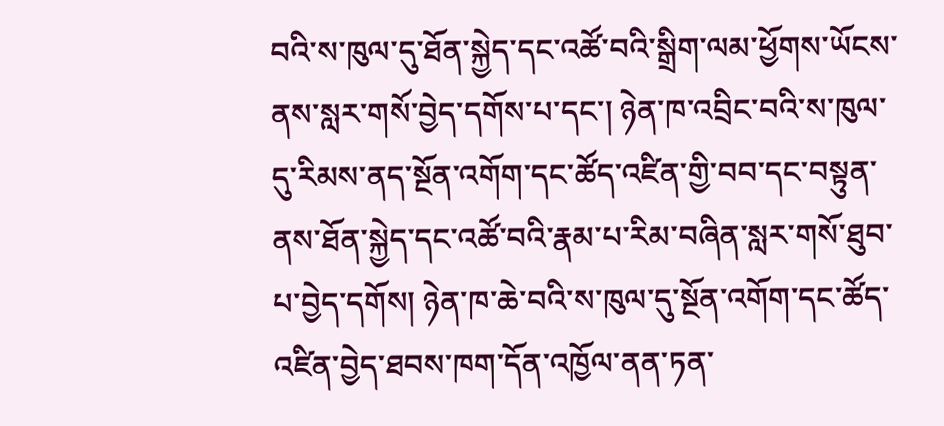བའི་ས་ཁུལ་དུ་ཐོན་སྐྱེད་དང་འཚོ་བའི་སྒྲིག་ལམ་ཕྱོགས་ཡོངས་ནས་སླར་གསོ་བྱེད་དགོས་པ་དང་། ཉེན་ཁ་འབྲིང་བའི་ས་ཁུལ་དུ་རིམས་ནད་སྔོན་འགོག་དང་ཚོད་འཛིན་གྱི་བབ་དང་བསྟུན་ནས་ཐོན་སྐྱེད་དང་འཚོ་བའི་རྣམ་པ་རིམ་བཞིན་སླར་གསོ་ཐུབ་པ་བྱེད་དགོས། ཉེན་ཁ་ཆེ་བའི་ས་ཁུལ་དུ་སྔོན་འགོག་དང་ཚོད་འཛིན་བྱེད་ཐབས་ཁག་དོན་འཁྱོལ་ནན་ཏན་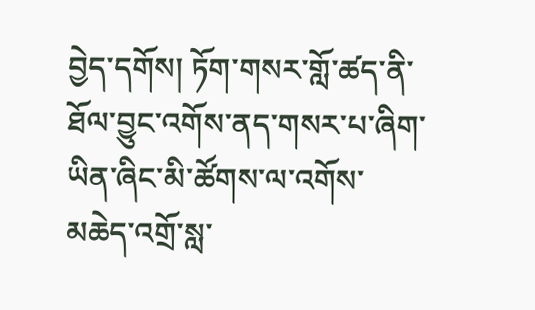བྱེད་དགོས། ཏོག་གསར་གློ་ཚད་ནི་ཐོལ་བྱུང་འགོས་ནད་གསར་པ་ཞིག་ཡིན་ཞིང་མི་ཚོགས་ལ་འགོས་མཆེད་འགྲོ་སླ་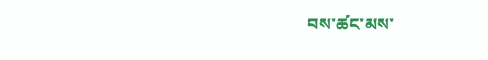བས་ཚང་མས་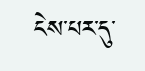ངེས་པར་དུ་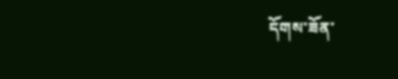དོགས་ཟོན་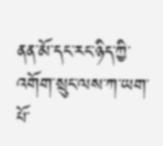ནན་མོ་དང་རང་ཉིད་ཀྱི་འགོག་སྲུང་ལས་ཀ་ཡག་པོ་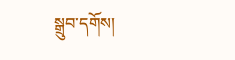སྒྲུབ་དགོས།